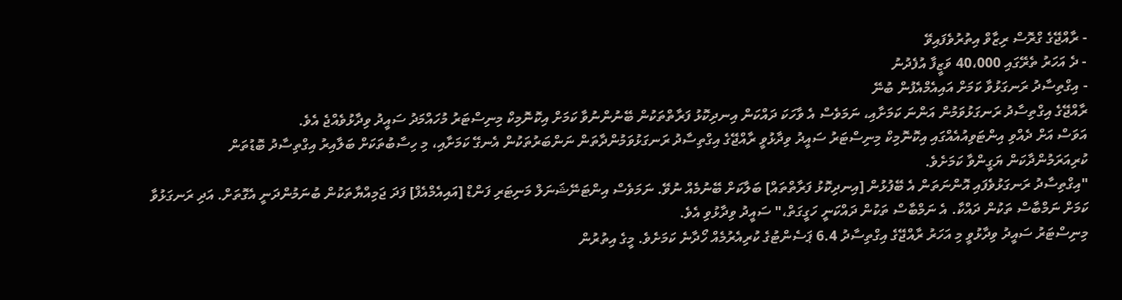- ރާއްޖޭގެ ގްރޮސް ރިޒާވް އިތުރުވެފައިވޭ
- ދެ އަހަރު ތެރޭގައި 40،000 ވަޒީފާ އުފެދުނު
- އިގްތިސާދު ރަނގަޅުވާ ކަމަށް އައިއެމްއެފުން ބުނޭ
ރާއްޖޭގެ އިގްތިސާދު ރަނގަޅުވަމުން އަންނަ ކަމަށާއި، ނަމަވެސް އެ ވާހަކަ ދައްކަން އިނދިކޮޅު ފަރާތްތަކުން ބޭނުންނުވާ ކަމަށް އިކޮނޮމިކް މިނިސްޓަރު މުހައްމަދު ސައީދު ވިދާޅުވެއްޖެ އެވެ.
އަވަސް އަށް ދެއްވި އިންޓަވިއުއެއްގައި އިކޮނޮމިކް މިނިސްޓަރު ސައީދު ވިދާޅުވީ ރާއްޖޭގެ އިގްތިސާދު ރަނގަޅުވަމުންދާތަން ނަންބަރުތަކުން އެނގޭ ކަމަށާއި، މި ހިސާބުތަކަށް ބަލާއިރު އިގްތިސާދު ބޮޑުތަން ކުރިއަރަމުންދާކަން ޔަގީންވާ ކަމަށެވެ.
"އިގްތިސާދު ރަނގަޅުވެފައި އޮންނަތަން އެ ބޭފުޅުން [އިނދިކޮޅު ފަރާތްތައް] ބަލާކަށް ބޭނުމެއް ނުވޭ. ނަމަވެސް އިންޓަނޭޝަނަލް މަނިޓަރި ފަންޑް [އައިއެމްއެފް] ފަދަ ޖަމިއްޔާތަކުން ބުނަމުންދަނީ އެގޮތަށް. އަދި ރަނގަޅުވާ ކަމަށް ނަމްބާސް ތަކުން ދައްކާ. އެ ނަމްބާސް ތަކުން ދައްކަނީ ހަގީގަތް،" ސައީދު ވިދާޅުވި އެވެ.
މިނިސްޓަރު ސައީދު ވިދާޅުވީ މި އަހަރު ރާއްޖޭގެ އިގްތިސާދު 6.4 ޕަސެންޓުގެ ކުރިއެރުމެއް ހޯދާނެ ކަމަށެވެ. މީގެ އިތުރުން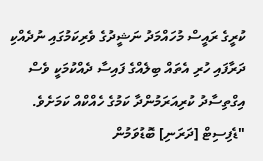ކުރީގެ ރައީސް މުހައްމަދު ނަޝީދުގެ ވެރިކަމުގައި ނުދެއްކި ދަރާފައި ހުރި އެތައް ބިލެއްގެ ފައިސާ ދެއްކުމަކީ ވެސް އިގްތިސާދު ކުރިއަރަމުންދާ ކަމުގެ ހެއްކްއް ކަމަށެވެ.
"ޑެފިސިޓް [ދަރަނި] ބޮޑުވަމުން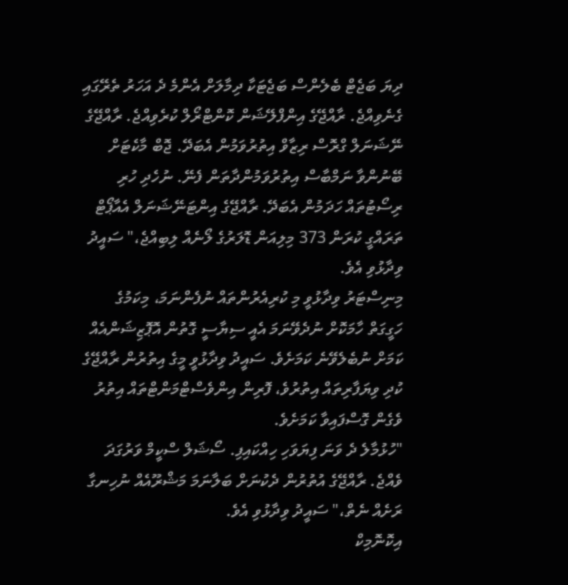ދިޔަ ބަޖެޓް ބެލެންސް ބަޖެޓަކާ ދިމާލަށް އެންމެ ދެ އަހަރު ތެރޭގައި ގެނެވިއްޖެ. ރާއްޖޭގެ އިންފްލޭޝަން ކޮންޓްރޯލް ކުރެވިއްޖެ. ރާއްޖޭގެ ނޭޝަނަލް ގްރޮސް ރިޒާވް އިތުރުވަމުން އެބަދޭ. ޖޮބް މާކެޓަށް ބޭނުންވާ ނަމްބާސް އިތުރުވަމުންދާތަން ފެނޭ. ނުހެދި ހުރި ރިސޯޓުތައް ހަދަމުން އެބަދޭ. ރާއްޖޭގެ އިންޓަނޭޝަނަލް އެއާޕޯޓް ތަރައްގީ ކުރަން 373 މިލިއަން ޑޮލަރުގެ ލޯނެއް ލިބިއްޖެ،" ސައީދު ވިދާޅުވި އެވެ.
މިނިސްޓަރު ވިދާޅުވީ މި ކުރިއެރުންތައް ނުފެންނަމަ، މިކަމުގެ ހަގީގަތް ހާމަކޮށް ނުދެވޭނަމަ އެއީ ސިޔާސީ ގޮތުން އޮޕޮޒިޝަންއެއް ކަމަށް ނުބެލެވޭނެ ކަމަށެވެ. ސައީދު ވިދާޅުވީ މީގެ އިތުރުން ރާއްޖޭގެ ކުދި ވިޔަފާރިތައް އިތުރުވެ، ފޮރިން އިންވެސްޓްމަންޓްތައް އިތުރު ވެގެން ގޮސްފައިވާ ކަމަށެވެ.
"ހުޅުމާލެ ދެ ވަނަ ފިޔަވަހި ހިއްކައިފި. ސޯޝަލް ސްކީމް ވަރުގަދަ ވެއްޖެ. ރާއްޖޭގެ އުތުރުން ދެކުނަށް ބަލާނަމަ މަޝްރޫއެއް ނުހިނގާ ރަށެއް ނެތް،" ސައީދު ވިދާޅުވި އެވެ.
އިކޮނޮމިކް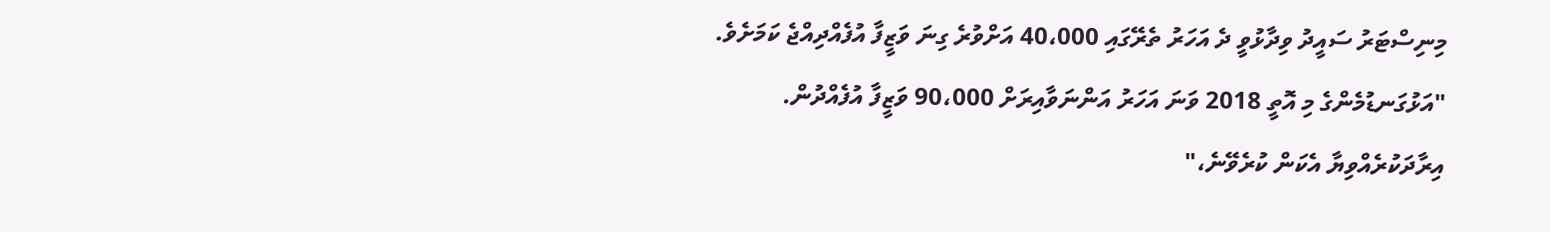މިނިސްޓަރު ސައީދު ވިދާޅުވީ ދެ އަހަރު ތެރޭގައި 40،000 އަށްވުރެ ގިނަ ވަޒީފާ އުފެއްދިއްޖެ ކަމަށެވެ.
"އަޅުގަނޑުމެންގެ މި އޮތީ 2018 ވަނަ އަހަރު އަންނަވާއިރަށް 90،000 ވަޒީފާ އުފެއްދުން. އިރާދަކުރެއްވިޔާ އެކަން ކުރެވޭނެ،"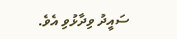ސައީދު ވިދާޅުވި އެވެ.